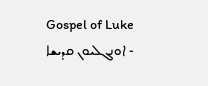Gospel of Luke - ܐܘܢܓܠܝܘܢ ܩܕܝܫܐ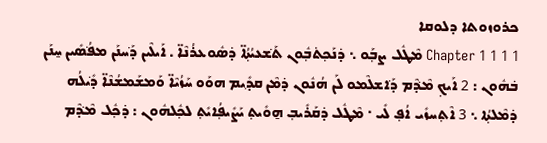ܟܪܘܙܘܬܐ ܕܠܘܩܐ
1 Chapter 1 1 1 ܡܶܛܽܠ ܨܒ݂ܰܘ ܆ ܕ݁ܢܰܟ݂ܬ݁ܒ݂ܽܘܢ ܬ݁ܰܫܥܝܳܬ݂ܳܐ̈ ܕ݁ܣܽܘܥܪܳܢܶܐ̈ . ܐܰܝܠܶܝܢ ܕ݁ܰܚܢܰܢ ܡܦ݁ܳܣܺܝܢ ܚ̱ܢܰܢ ܒ݁ܗܽܘܢ : 2 ܐܰܝܟ݂ ܡܶܕ݁ܶܡ ܕ݁ܰܐܫܠܶܡܘ ܠܰܢ ܗܳܢܽܘܢ ܕ݁ܡܶܢ ܩܕ݂ܺܝܡ ܗܘܰܘ ܚܰܙܳܝܶܐ̈ ܘܰܡܫܰܡܫܳܢܶܐ̈ ܕ݁ܺܝܠܳܗ ܕ݁ܡܶܠܬ݂ܳܐ ܆ 3 ܐܶܬ݂ܚܙܺܝ ܐܳܦ݂ ܠܺܝ ܁ ܡܶܛܽܠ ܕ݁ܩܰܪܺܝܒ݂ ܗ̱ܘܺܝܬ݂ ܝܰܨܺܝܦ݂ܳܐܝܺܬ݂ ܠܟ݂ܽܠܗܽܘܢ : ܕ݁ܟ݂ܽܠ ܡܶܕ݁ܶܡ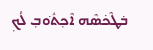ܒ݁ܛܶܟ݁ܣܶܗ ܐܶܟ݂ܬ݁ܽܘܒ݂ ܠܳܟ݂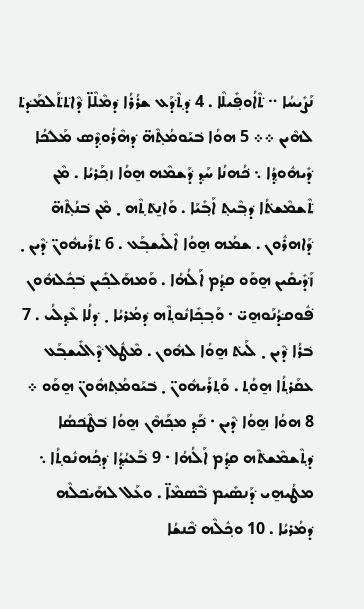ܢܰܨܺܝܚܳܐ ܅ ܬ݁ܶܐܳܘܦ݂ܺܝܠܶܐ . 4 ܕ݁ܬ݂ܶܕ݁ܰܥ ܫܪܳܪܳܐ ܕ݁ܡܶܠܶܐ̈ ܕ݁ܶܐܬ݁ܬ݁ܰܠܡܰܕ݁ܬ݁ ܠܗܶܝܢ ܀܀ 5 ܗܘܳܐ ܒ݁ܝܰܘܡܳܬ݂ܶܗ̈ ܕ݁ܗܶܪܳܘܕ݂ܶܣ ܡܰܠܟ݁ܳܐ ܕ݁ܺܝܗܽܘܕ݂ܳܐ ܆ ܟ݁ܳܗܢܳܐ ܚܰܕ݂ ܕ݁ܰܫܡܶܗ ܗ̱ܘܳܐ ܙܟ݂ܰܪܝܳܐ . ܡܶܢ ܬ݁ܶܫܡܶܫܬ݁ܳܐ ܕ݁ܒ݂ܶܝܬ݂ ܐܰܒ݂ܺܝܰܐ . ܘܰܐܢ̱ܬ݁ܬ݂ܶܗ ܂ ܡܶܢ ܒ݁ܢܳܬ݂ܶܗ̈ ܕ݁ܰܐܗܪܽܘܢ . ܫܡܳܗ ܗ̱ܘܳܐ ܐܶܠܺܝܫܒ݂ܰܥ . 6 ܬ݁ܪܰܝܗܽܘܢ̈ ܕ݁ܶܝܢ ܂ ܙܰܕ݁ܺܝܩܺܝܢ ܗ̱ܘܰܘ ܩܕ݂ܳܡ ܐܰܠܳܗܳܐ . ܘܰܡܗܰܠܟ݂ܺܝܢ ܒ݁ܟ݂ܽܠܗܽܘܢ ܦ݁ܽܘܩܕ݁ܳܢܰܘܗ̱ܝ̈ ܁ ܘܰܒ݂ܟ݂ܺܐܢܽܘܬ݂ܶܗ ܕ݁ܡܳܪܝܳܐ ܂ ܕ݁ܠܳܐ ܥܶܕ݂ܠܳܝ . 7 ܒ݁ܪܳܐ ܕ݁ܶܝܢ ܂ ܠܰܝܬ݁ ܗ̱ܘܳܐ ܠܗܽܘܢ . ܡܶܛܽܠ ܕ݁ܶܐܠܺܝܫܒ݂ܰܥ ܥܩܰܪܬ݂ܳܐ ܗ̱ܘܳܬ݂ . ܘܰܬ݂ܪܰܝܗܽܘܢ̈ ܂ ܒ݁ܝܰܘܡܳܬ݂ܗܽܘܢ̈ ܗ̱ܘܰܘ ܀ 8 ܗܘܳܐ ܗ̱ܘܳܐ ܕ݁ܶܝܢ ܁ ܟ݁ܰܕ݂ ܡܟ݂ܰܗܶܢ ܗ̱ܘܳܐ ܒ݁ܛܶܟ݁ܣܳܐ ܕ݁ܬ݂ܶܫܡܶܫܬ݁ܶܗ ܩܕ݂ܳܡ ܐܰܠܳܗܳܐ ܁ 9 ܒ݁ܰܥܝܳܕ݂ܳܐ ܕ݁ܟ݂ܳܗܢܽܘܬ݂ܳܐ ܆ ܡܛܳܝܗ̱ܝ ܕ݁ܰܢܣܺܝܡ ܒ݁ܶܣܡܶܐ̈ . ܘܥܰܠ ܠܗܰܝܟ݁ܠܶܗ ܕ݁ܡܳܪܝܳܐ . 10 ܘܟ݂ܽܠܶܗ ܟ݁ܶܢܫܳܐ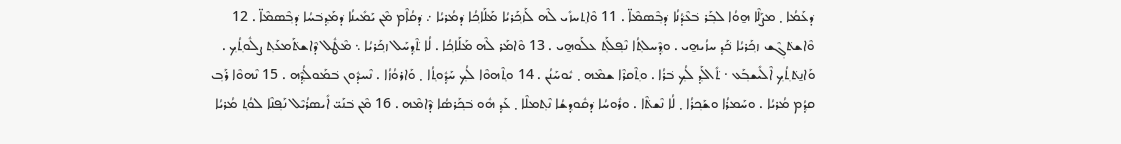ܕ݁ܥܰܡܳܐ ܂ ܡܨܰܠܶܐ ܗ̱ܘܳܐ ܠܒ݂ܰܪ ܒ݁ܥܶܕ݁ܳܢܳܐ ܕ݁ܒ݂ܶܣܡܶܐ̈ . 11 ܘܶܐܬ݂ܚܙܺܝ ܠܶܗ ܠܰܙܟ݂ܰܪܝܳܐ ܡܰܠܰܐܟ݂ܳܐ ܕ݁ܡܳܪܝܳܐ ܇ ܕ݁ܩܳܐܶܡ ܡܶܢ ܝܰܡܺܝܢܳܐ ܕ݁ܡܰܕ݂ܒ݁ܚܳܐ ܕ݁ܒ݂ܶܣܡܶܐ̈ . 12 ܘܶܐܫܬ݁ܓ݂ܶܫ ܙܟ݂ܰܪܝܳܐ ܟ݁ܰܕ݂ ܚܙܳܝܗ̱ܝ . ܘܕ݂ܶܚܠܬ݂ܳܐ ܢܶܦ݂ܠܰܬ݂ ܥܠܰܘܗ̱ܝ . 13 ܘܶܐܡܰܪ ܠܶܗ ܡܰܠܰܐܟ݂ܳܐ . ܠܳܐ ܬ݁ܶܕ݂ܚܰܠ ܙܟ݂ܰܪܝܳܐ ܆ ܡܶܛܽܠ ܕ݁ܶܐܫܬ݁ܰܡܥܰܬ݂ ܨܠܽܘܬ݂ܳܟ݂ . ܘܰܐܢ̱ܬ݁ܬ݂ܳܟ݂ ܐܶܠܺܝܫܒ݂ܰܥ ܁ ܬ݁ܺܐܠܰܕ݂ ܠܳܟ݂ ܒ݁ܪܳܐ . ܘܬ݂ܶܩܪܶܐ ܫܡܶܗ ܂ ܝܽܘܚܰܢܳܢ . 14 ܘܬ݂ܶܗܘܶܐ ܠܳܟ݂ ܚܰܕ݂ܽܘܬ݂ܳܐ ܂ ܘܰܐܪܘܳܙܳܐ . ܢܶܚܕ݁ܽܘܢ ܒ݁ܡܰܘܠܳܕ݂ܶܗ . 15 ܢܶܗܘܶܐ ܪܰܒ݂ ܩܕ݂ܳܡ ܡܳܪܝܳܐ . ܘܚܰܡܪܳܐ ܘܫܰܟ݂ܪܳܐ ܂ ܠܳܐ ܢܶܫܬ݁ܶܐ . ܘܪܽܘܚܳܐ ܕ݁ܩܽܘܕ݂ܫܳܐ ܢܶܬ݂ܡܠܶܐ ܂ ܥܰܕ݂ ܗܽܘ ܒ݁ܟ݂ܰܪܣܳܐ ܕ݁ܶܐܡܶܗ . 16 ܡܶܢ ܒ݁ܢܰܝ̈ ܐܺܝܣܪܳܝܶܠ ܢܰܦ݂ܢܶܐ ܠܘܳܬ݂ ܡܳܪܝܳܐ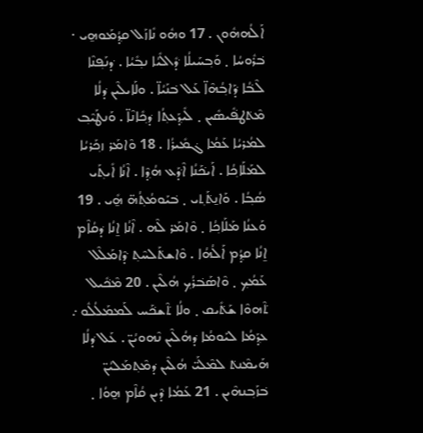ܐܰܠܳܗܗܽܘܢ . 17 ܘܗܽܘ ܢܺܐܙܰܠ ܩܕ݂ܳܡܰܘܗ̱ܝ ܁ ܒ݁ܪܽܘܚܳܐ ܂ ܘܰܒ݂ܚܰܝܠܳܐ ܕ݁ܺܐܠܺܝܳܐ ܢܒ݂ܺܝܳܐ . ܕ݁ܢܰܦ݂ܢܶܐ ܠܶܒ݁ܳܐ ܕ݁ܰܐܒ݂ܳܗܶܐ̈ ܥܰܠ ܒ݁ܢܰܝܳܐ̈ . ܘܠܰܐܝܠܶܝܢ ܕ݁ܠܳܐ ܡܶܬ݁ܛܦ݁ܺܝܣܺܝܢ ܂ ܠܺܝܕ݂ܰܥܬ݂ܳܐ ܕ݁ܟ݂ܺܐܢܶܐ̈ . ܘܰܢܛܰܝܶܒ݂ ܠܡܳܪܝܳܐ ܥܰܡܳܐ ܓ݁ܡܺܝܪܳܐ . 18 ܘܶܐܡܰܪ ܙܟ݂ܰܪܝܳܐ ܠܡܰܠܰܐܟ݂ܳܐ . ܐܰܝܟ݁ܰܢܳܐ ܐܶܕ݁ܰܥ ܗܳܕ݂ܶܐ . ܐܶܢܳܐ ܐܺܝܬ݂ܰܝ ܣܳܒ݂ܳܐ . ܘܰܐܢ̱ܬ݁ܰܬ݂ܝ ܂ ܒ݁ܝܰܘܡܳܬ݂ܳܗ̈ ܗ̱ܺܝ . 19 ܘܰܥܢܳܐ ܡܰܠܰܐܟ݂ܳܐ ܂ ܘܶܐܡܰܪ ܠܶܗ . ܐܶܢܳܐ ܐ̱ܢܳܐ ܕ݁ܩܳܐܶܡ ܐ̱ܢܳܐ ܩܕ݂ܳܡ ܐܰܠܳܗܳܐ . ܘܶܐܫܬ݁ܰܠܚܶܬ݂ ܕ݁ܶܐܡܰܠܶܠ ܥܰܡܳܟ݂ ܂ ܘܶܐܣܰܒ݁ܪܳܟ݂ ܗܳܠܶܝܢ . 20 ܡܶܟ݁ܺܝܠ ܬ݁ܶܗܘܶܐ ܫܰܬ݁ܺܝܩ ܂ ܘܠܳܐ ܬ݁ܶܫܟ݁ܰܚ ܠܰܡܡܰܠܳܠܽܘ ܇ ܥܕ݂ܰܡܳܐ ܠܝܰܘܡܳܐ ܕ݁ܗܳܠܶܝܢ ܢܶܗܘܝܳܢ̈ . ܥܰܠ ܕ݁ܠܳܐ ܗܰܝܡܶܢܬ݁ ܠܡܶܠܰܝ̈ ܗܳܠܶܝܢ ܕ݁ܡܶܬ݂ܡܰܠܝܳܢ̈ ܒ݁ܙܰܒ݂ܢܗܶܝܢ . 21 ܥܰܡܳܐ ܕ݁ܶܝܢ ܩܳܐܶܡ ܗ̱ܘܳܐ ܂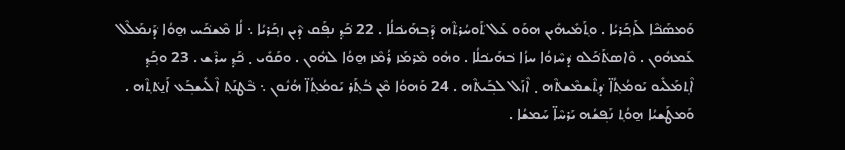ܘܰܡܣܰܟ݁ܶܐ ܠܰܙܟ݂ܰܪܝܳܐ . ܘܬ݂ܰܡܺܝܗܺܝܢ ܗܘܰܘ ܥܰܠ ܬ݁ܰܘܚܳܪܬ݁ܶܗ ܕ݁ܰܒ݂ܗܰܝܟ݁ܠܳܐ . 22 ܟ݁ܰܕ݂ ܢܦ݂ܰܩ ܕ݁ܶܝܢ ܙܟ݂ܰܪܝܳܐ ܆ ܠܳܐ ܡܶܫܟ݁ܰܚ ܗ̱ܘܳܐ ܕ݁ܰܢܡܰܠܶܠ ܥܰܡܗܽܘܢ . ܘܶܐܣܬ݁ܰܟ݁ܰܠܘ ܕ݁ܚܶܙܘܳܐ ܚܙܳܐ ܒ݁ܗܰܝܟ݁ܠܳܐ . ܘܗܽܘ ܡܶܪܡܰܙ ܪܳܡܶܙ ܗ̱ܘܳܐ ܠܗܽܘܢ . ܘܩܰܘܺܝ ܂ ܟ݁ܰܕ݂ ܚܪܶܫ . 23 ܘܟ݂ܰܕ݂ ܐܶܬ݂ܡܰܠܺܝܘ ܝܰܘܡܳܬ݂ܳܐ̈ ܕ݁ܬ݂ܶܫܡܶܫܬ݁ܶܗ ܂ ܐܶܙܰܠ ܠܒ݂ܰܝܬ݁ܶܗ . 24 ܘܰܗܘܳܐ ܡܶܢ ܒ݁ܳܬ݂ܰܪ ܝܰܘܡܳܬ݂ܳܐ̈ ܗܳܢܽܘܢ ܆ ܒ݁ܶܛܢܰܬ݂ ܐܶܠܺܝܫܒ݂ܰܥ ܐܰܢ̱ܬ݁ܬ݂ܶܗ . ܘܰܡܛܰܫܝܳܐ ܗ̱ܘܳܬ݂ ܢܰܦ݂ܫܳܗ ܝܰܪܚܶܐ̈ ܚܰܡܫܳܐ .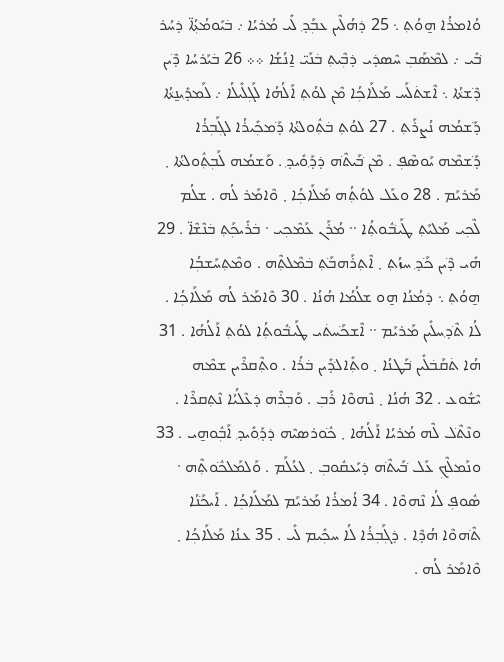ܘܳܐܡܪܳܐ ܗ̱ܘܳܬ݂ ܆ 25 ܕ݁ܗܳܠܶܝܢ ܥܒ݂ܰܕ݂ ܠܺܝ ܡܳܪܝܳܐ ܇ ܒ݁ܝܰܘܡܳܬ݂ܳܐ̈ ܕ݁ܚܳܪ ܒ݁ܺܝ ܇ ܠܡܶܣܰܒ݂ ܚܶܣܕ݁ܝ ܕ݁ܒ݂ܶܝܬ݂ ܒ݁ܢܰܝ̈ ܐ̱ܢܳܫܳܐ ܀܀ 26 ܒ݁ܝܰܪܚܳܐ ܕ݁ܶܝܢ ܕ݁ܶܫܬ݁ܳܐ ܆ ܐܶܫܬ݁ܠܰܚ ܡܰܠܰܐܟ݂ܳܐ ܡܶܢ ܠܘܳܬ݂ ܐܰܠܳܗܳܐ ܠܰܓ݂ܠܺܝܠܳܐ ܇ ܠܰܡܕ݂ܺܝܢ̱ܬ݁ܳܐ ܕ݁ܰܫܡܳܗ ܢܳܨܪܰܬ݂ . 27 ܠܘܳܬ݂ ܒ݁ܬ݂ܽܘܠܬ݁ܳܐ ܕ݁ܰܡܟ݂ܺܝܪܳܐ ܠܓ݂ܰܒ݂ܪܳܐ ܕ݁ܰܫܡܶܗ ܝܰܘܣܶܦ݂ . ܡܶܢ ܒ݁ܰܝܬ݁ܶܗ ܕ݁ܕ݂ܰܘܺܝܕ݂ . ܘܰܫܡܳܗ ܠܰܒ݂ܬ݂ܽܘܠܬ݁ܳܐ ܂ ܡܰܪܝܰܡ . 28 ܘܥܰܠ ܠܘܳܬ݂ܳܗ ܡܰܠܰܐܟ݂ܳܐ ܂ ܘܶܐܡܰܪ ܠܳܗ . ܫܠܳܡ ܠܶܟ݂ܝ ܡܰܠܝܰܬ݂ ܛܰܝܒ݁ܽܘܬ݂ܳܐ ܅ ܡܳܪܰܢ ܥܰܡܶܟ݂ܝ ܁ ܒ݁ܪܺܝܟ݂ܰܬ݂ ܒ݁ܢܶܫܶܐ̈ . 29 ܗܺܝ ܕ݁ܶܝܢ ܟ݁ܰܕ݂ ܚܙܳܬ݂ ܂ ܐܶܬ݂ܪܰܗܒ݁ܰܬ݂ ܒ݁ܡܶܠܬ݂ܶܗ . ܘܡܶܬ݂ܚܰܫܒ݂ܳܐ ܗ̱ܘܳܬ݂ ܆ ܕ݁ܡܳܢܳܐ ܗ̱ܘ ܫܠܳܡܳܐ ܗܳܢܳܐ . 30 ܘܶܐܡܰܪ ܠܳܗ ܡܰܠܰܐܟ݂ܳܐ . ܠܳܐ ܬ݁ܶܕ݂ܚܠܺܝܢ ܡܰܪܝܰܡ ܅ ܐܶܫܟ݁ܰܚܬ݁ܝ ܛܰܝܒ݁ܽܘܬ݂ܳܐ ܠܘܳܬ݂ ܐܰܠܳܗܳܐ . 31 ܗܳܐ ܬ݁ܩܰܒ݁ܠܺܝܢ ܒ݁ܰܛܢܳܐ ܂ ܘܬ݂ܺܐܠܕ݁ܺܝܢ ܒ݁ܪܳܐ . ܘܬ݂ܶܩܪܶܝܢ ܫܡܶܗ ܝܶܫܽܘܥ . 32 ܗܳܢܳܐ ܂ ܢܶܗܘܶܐ ܪܰܒ݂ . ܘܰܒ݂ܪܶܗ ܕ݁ܥܶܠܳܝܳܐ ܢܶܬ݂ܩܪܶܐ . ܘܢܶܬ݁ܶܠ ܠܶܗ ܡܳܪܝܳܐ ܐܰܠܳܗܳܐ ܂ ܟ݁ܽܘܪܣܝܶܗ ܕ݁ܕ݂ܰܘܺܝܕ݂ ܐܰܒ݂ܽܘܗ̱ܝ . 33 ܘܢܰܡܠܶܟ݂ ܥܰܠ ܒ݁ܰܝܬ݁ܶܗ ܕ݁ܝܰܥܩܽܘܒ݂ ܂ ܠܥܳܠܰܡ . ܘܰܠܡܰܠܟ݁ܽܘܬ݂ܶܗ ܁ ܣܽܘܦ݂ ܠܳܐ ܢܶܗܘܶܐ . 34 ܐܳܡܪܳܐ ܡܰܪܝܰܡ ܠܡܰܠܰܐܟ݂ܳܐ . ܐܰܝܟ݁ܰܢܳܐ ܬ݁ܶܗܘܶܐ ܗܳܕ݂ܶܐ . ܕ݁ܓ݂ܰܒ݂ܪܳܐ ܠܳܐ ܚܟ݂ܺܝܡ ܠܺܝ . 35 ܥܢܳܐ ܡܰܠܰܐܟ݂ܳܐ ܂ ܘܶܐܡܰܪ ܠܳܗ .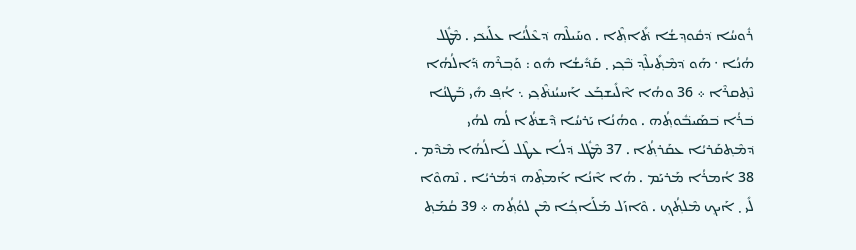ܪܽܘܚܳܐ ܕ݁ܩܽܘܕ݂ܫܳܐ ܬ݁ܺܐܬ݂ܶܐ . ܘܚܰܝܠܶܗ ܕ݁ܥܶܠܳܝܳܐ ܥܠܰܝܟ݁ܝ . ܡܶܛܽܠ ܗܳܢܳܐ ܁ ܗܰܘ ܕ݁ܡܶܬ݂ܺܝܠܶܕ݂ ܒ݁ܶܟ݂ܝ ܂ ܩܰܕ݁ܺܝܫܳܐ ܗܽܘ : ܘܰܒ݂ܪܶܗ ܕ݁ܰܐܠܳܗܳܐ ܢܶܬ݂ܩܪܶܐ ܀ 36 ܘܗܳܐ ܐܶܠܺܝܫܒ݂ܰܥ ܐܰܚܝܳܢܬ݁ܶܟ݂ܝ ܆ ܐܳܦ݂ ܗܺܝ ܒ݁ܰܛܢܳܐ ܒ݁ܪܳܐ ܒ݁ܣܰܝܒ݁ܽܘܬ݂ܳܗ . ܘܗܳܢܳܐ ܝܰܪܚܳܐ ܕ݁ܶܫܬ݁ܳܐ ܠܳܗ ܠܗܳܝ ܕ݁ܡܶܬ݂ܩܰܪܝܳܐ ܥܩܰܪܬ݂ܳܐ . 37 ܡܶܛܽܠ ܕ݁ܠܳܐ ܥܛܶܠ ܠܰܐܠܳܗܳܐ ܡܶܕ݁ܶܡ . 38 ܐܳܡܪܳܐ ܡܰܪܝܰܡ . ܗܳܐ ܐܶܢܳܐ ܐܰܡܬ݂ܶܗ ܕ݁ܡܳܪܝܳܐ . ܢܶܗܘܶܐ ܠܺܝ ܂ ܐܰܝܟ݂ ܡܶܠܬ݂ܳܟ݂ . ܘܶܐܙܰܠ ܡܰܠܰܐܟ݂ܳܐ ܡܶܢ ܠܘܳܬ݂ܳܗ ܀ 39 ܩܳܡܰܬ݂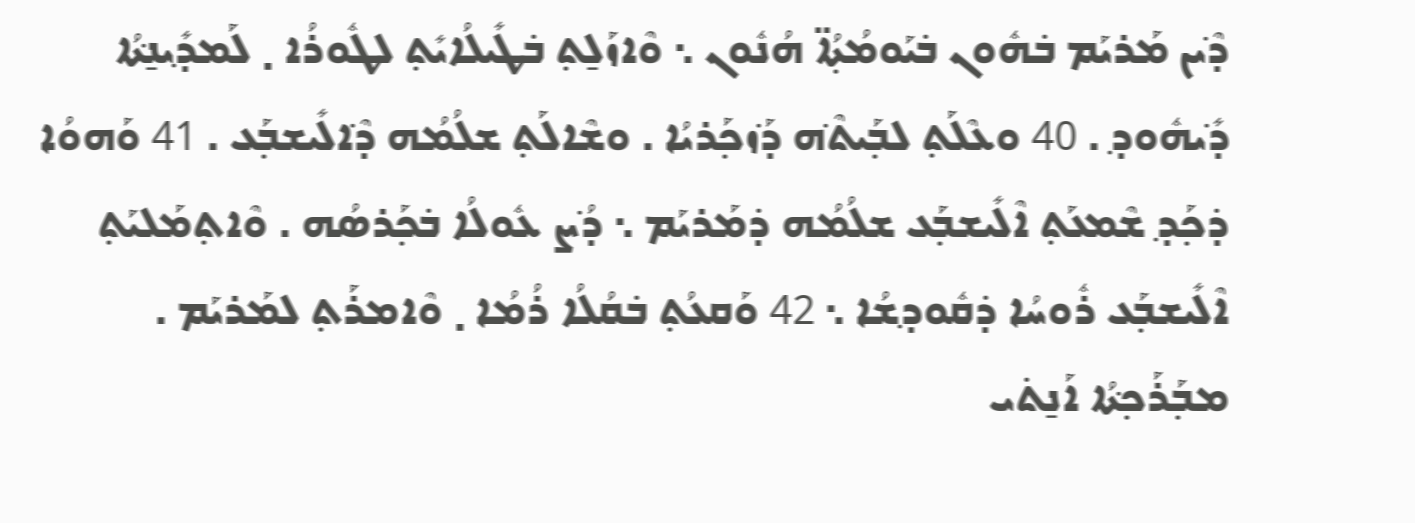ܕ݁ܶܝܢ ܡܰܪܝܰܡ ܒ݁ܗܽܘܢ ܒ݁ܝܰܘܡܳܬ݂ܳܐ̈ ܗܳܢܽܘܢ ܆ ܘܶܐܙܰܠ̱ܬ݂ ܒ݁ܛܺܝܠܳܐܝܺܬ݂ ܠܛܽܘܪܳܐ ܂ ܠܰܡܕ݂ܺܝܢ̱ܬ݁ܳܐ ܕ݁ܺܝܗܽܘܕ݂ . 40 ܘܥܶܠܰܬ݂ ܠܒ݂ܰܝܬ݁ܶܗ ܕ݁ܰܙܟ݂ܰܪܝܳܐ . ܘܫܶܐܠܰܬ݂ ܫܠܳܡܳܗ ܕ݁ܶܐܠܺܝܫܒ݂ܰܥ . 41 ܘܰܗܘܳܐ ܕ݁ܟ݂ܰܕ݂ ܫܶܡܥܰܬ݂ ܐܶܠܺܝܫܒ݂ܰܥ ܫܠܳܡܳܗ ܕ݁ܡܰܪܝܰܡ ܆ ܕ݁ܳܨ ܥܽܘܠܳܐ ܒ݁ܟ݂ܰܪܣܳܗ . ܘܶܐܬ݂ܡܰܠܝܰܬ݂ ܐܶܠܺܝܫܒ݂ܰܥ ܪܽܘܚܳܐ ܕ݁ܩܽܘܕ݂ܫܳܐ ܆ 42 ܘܰܩܥܳܬ݂ ܒ݁ܩܳܠܳܐ ܪܳܡܳܐ ܂ ܘܶܐܡܪܰܬ݂ ܠܡܰܪܝܰܡ . ܡܒ݂ܰܪܰܟ݂ܬ݁ܳܐ ܐܰܢ̱ܬ݁ܝ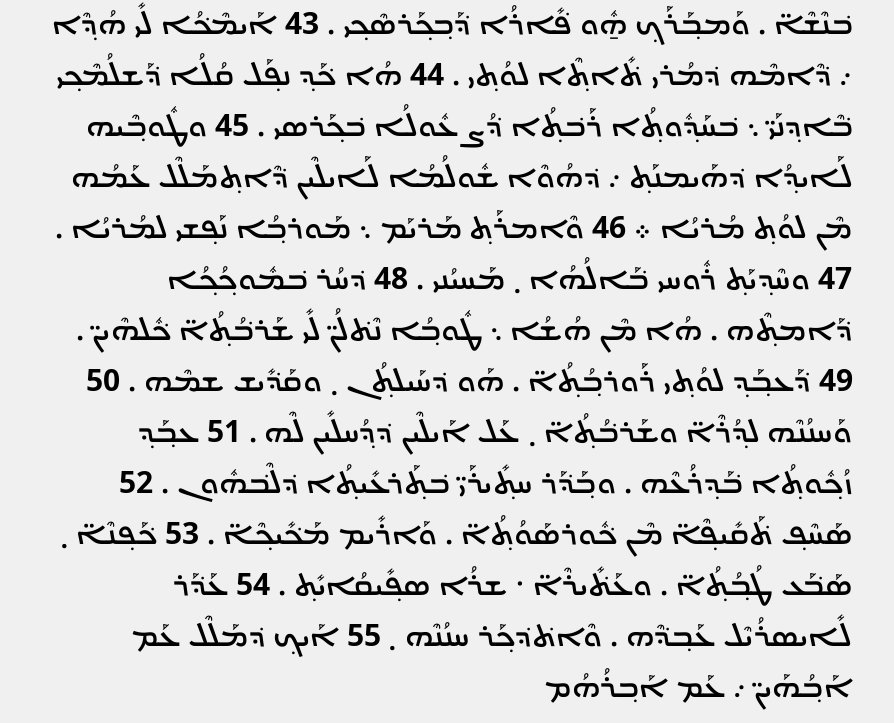ܒ݁ܢܶܫܶܐ̈ . ܘܰܡܒ݂ܰܪܰܟ݂ ܗ̱ܽܘ ܦ݁ܺܐܪܳܐ ܕ݁ܰܒ݂ܟ݂ܰܪܣܶܟ݂ܝ . 43 ܐܰܝܡܶܟ݁ܳܐ ܠܺܝ ܗܳܕ݂ܶܐ ܇ ܕ݁ܶܐܡܶܗ ܕ݁ܡܳܪܝ ܬ݁ܺܐܬ݂ܶܐ ܠܘܳܬ݂ܝ . 44 ܗܳܐ ܟ݁ܰܕ݂ ܢܦ݂ܰܠ ܩܳܠܳܐ ܕ݁ܰܫܠܳܡܶܟ݂ܝ ܒ݁ܶܐܕ݂ܢܰܝ̈ ܆ ܒ݁ܚܰܕ݂ܽܘܬ݂ܳܐ ܪܰܒ݁ܬ݂ܳܐ ܕ݁ܳܨ ܥܽܘܠܳܐ ܒ݁ܟ݂ܰܪܣܝ . 45 ܘܛܽܘܒ݂ܶܝܗ ܠܰܐܝܕ݂ܳܐ ܕ݁ܗܰܝܡܢܰܬ݂ ܇ ܕ݁ܗܳܘܶܐ ܫܽܘܠܳܡܳܐ ܠܰܐܝܠܶܝܢ ܕ݁ܶܐܬ݂ܡܰܠܶܠ ܥܰܡܳܗ ܡܶܢ ܠܘܳܬ݂ ܡܳܪܝܳܐ ܀ 46 ܘܶܐܡܪܰܬ݂ ܡܰܪܝܰܡ ܆ ܡܰܘܪܒ݂ܳܐ ܢܰܦ݂ܫܝ ܠܡܳܪܝܳܐ . 47 ܘܚܶܕ݂ܝܰܬ݂ ܪܽܘܚܝ ܒ݁ܰܐܠܳܗܳܐ ܂ ܡܰܚܝܳܢܝ . 48 ܕ݁ܚܳܪ ܒ݁ܡܽܘܟ݂ܳܟ݂ܳܐ ܕ݁ܰܐܡܬ݂ܶܗ . ܗܳܐ ܡܶܢ ܗܳܫܳܐ ܆ ܛܽܘܒ݂ܳܐ ܢܶܬ݁ܠܳܢ̈ ܠܺܝ ܫܰܪܒ݁ܳܬ݂ܳܐ̈ ܟ݁ܽܠܗܶܝܢ̈ . 49 ܕ݁ܰܥܒ݂ܰܕ݂ ܠܘܳܬ݂ܝ ܪܰܘܪܒ݂ܳܬ݂ܳܐ̈ . ܗܰܘ ܕ݁ܚܰܝܠܬ݂ܳܢ ܂ ܘܩܰܕ݁ܺܝܫ ܫܡܶܗ . 50 ܘܰܚܢܳܢܶܗ ܠܕ݂ܳܪܶܐ̈ ܘܫܰܪܒ݁ܳܬ݂ܳܐ̈ ܂ ܥܰܠ ܐܰܝܠܶܝܢ ܕ݁ܕ݂ܳܚܠܺܝܢ ܠܶܗ . 51 ܥܒ݂ܰܕ݂ ܙܳܟ݂ܽܘܬ݂ܳܐ ܒ݁ܰܕ݂ܪܳܥܶܗ . ܘܒ݂ܰܕ݁ܰܪ ܚܬ݂ܺܝܪܰܝ̈ ܒ݁ܬ݂ܰܪܥܺܝܬ݂ܳܐ ܕ݁ܠܶܒ݁ܗܽܘܢ . 52 ܣܰܚܶܦ݂ ܬ݁ܰܩܺܝܦ݂ܶܐ̈ ܡܶܢ ܟ݁ܽܘܪܣܰܘܳܬ݂ܳܐ̈ . ܘܰܐܪܺܝܡ ܡܰܟ݁ܺܝܟ݂ܶܐ̈ . 53 ܟ݁ܰܦ݂ܢܶܐ̈ ܂ ܣܰܒ݁ܰܥ ܛܳܒ݂ܳܬ݂ܳܐ̈ . ܘܥܰܬ݁ܺܝܪܶܐ̈ ܁ ܫܪܳܐ ܣܦ݂ܺܝܩܳܐܝܺܬ݂ . 54 ܥܰܕ݁ܰܪ ܠܺܐܝܣܪܳܝܶܠ ܥܰܒ݂ܕ݁ܶܗ . ܘܶܐܬ݁ܕ݁ܟ݂ܰܪ ܚܢܳܢܶܗ ܂ 55 ܐܰܝܟ݂ ܕ݁ܡܰܠܶܠ ܥܰܡ ܐܰܒ݂ܳܗܰܝܢ̈ ܇ ܥܰܡ ܐܰܒ݂ܪܳܗܳܡ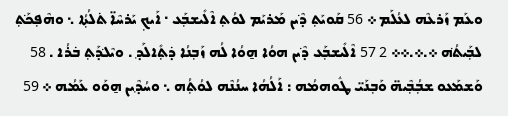ܘܥܰܡ ܙܰܪܥܶܗ ܠܥܳܠܰܡ ܀ 56 ܩܰܘܝܰܬ݂ ܕ݁ܶܝܢ ܡܰܪܝܰܡ ܠܘܳܬ݂ ܐܶܠܺܝܫܒ݂ܰܥ ܁ ܐܰܝܟ݂ ܝܰܪܚܶܐ̈ ܬ݁ܠܳܬ݂ܳܐ ܆ ܘܗܶܦ݂ܟ݁ܰܬ݂ ܠܒ݂ܰܝܬ݁ܳܗ ܀.܀.܀܀ 2 57 ܐܶܠܺܝܫܒ݂ܰܥ ܕ݁ܶܝܢ ܗܘܳܐ ܗ̱ܘܳܐ ܠܳܗ ܙܰܒ݂ܢܳܐ ܕ݁ܬ݂ܺܐܠܰܕ݂ . ܘܝܶܠܕ݁ܰܬ݂ ܒ݁ܪܳܐ . 58 ܘܰܫܡܰܥܘ ܫܒ݂ܳܒ݂ܶܝܗ̈ ܘܰܒ݂ܢܰܝ̈ ܛܽܘܗܡܳܗ : ܐܰܠܳܗܳܐ ܚܢܳܢܶܗ ܠܘܳܬ݂ܳܗ ܆ ܘܚܳܕ݂ܶܝܢ ܗ̱ܘܰܘ ܥܰܡܳܗ ܀ 59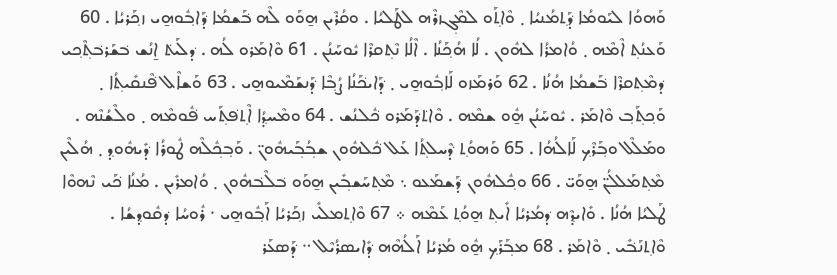ܘܰܗܘܳܐ ܠܝܰܘܡܳܐ ܕ݁ܰܬ݂ܡܳܢܝܳܐ ܂ ܘܶܐܬ݂ܰܘ ܠܡܶܓ݂ܙܪܶܗ ܠܛܰܠܝܳܐ . ܘܩܳܪܶܝܢ ܗ̱ܘܰܘ ܠܶܗ ܒ݁ܰܫܡܳܐ ܕ݁ܰܐܒ݂ܽܘܗ̱ܝ ܙܟ݂ܰܪܝܳܐ . 60 ܘܰܥܢܳܬ݂ ܐܶܡܶܗ ܂ ܘܳܐܡܪܳܐ ܠܗܽܘܢ . ܠܳܐ ܗܳܟ݂ܰܢܳܐ . ܐܶܠܳܐ ܢܶܬ݂ܩܪܶܐ ܝܽܘܚܰܢܳܢ . 61 ܘܶܐܡܰܪܘ ܠܳܗ . ܕ݁ܠܰܝܬ݁ ܐ̱ܢܳܫ ܒ݁ܫܰܪܒ݁ܬ݂ܶܟ݂ܝ ܕ݁ܡܶܬ݂ܩܪܶܐ ܒ݁ܰܫܡܳܐ ܗܳܢܳܐ . 62 ܘܰܪܡܰܙܘ ܠܰܐܒ݂ܽܘܗ̱ܝ ܂ ܕ݁ܰܐܝܟ݁ܰܢܳܐ ܨܳܒ݂ܶܐ ܕ݁ܰܢܫܰܡܶܝܘܗ̱ܝ . 63 ܘܰܫܐܶܠ ܦ݁ܶܢܩܺܝܬ݂ܳܐ ܂ ܘܰܟ݂ܬ݂ܰܒ݂ ܘܶܐܡܰܪ . ܝܽܘܚܰܢܳܢ ܗ̱ܽܘ ܫܡܶܗ . ܘܶܐܬ݁ܕ݁ܰܡܰܪܘ ܟ݁ܽܠܢܳܫ . 64 ܘܡܶܚܕ݂ܳܐ ܐܶܬ݂ܦ݁ܬ݂ܰܚ ܦ݁ܽܘܡܶܗ ܂ ܘܠܶܫܳܢܶܗ . ܘܡܰܠܶܠ ܘܒ݂ܰܪܶܟ݂ ܠܰܐܠܳܗܳܐ . 65 ܘܰܗܘܳܬ݂ ܕ݁ܶܚܠܬ݂ܳܐ ܥܰܠ ܟ݁ܽܠܗܽܘܢ ܫܒ݂ܳܒ݂ܰܝܗܽܘܢ̈ . ܘܰܒ݂ܟ݂ܽܠܶܗ ܛܽܘܪܳܐ ܕ݁ܺܝܗܽܘܕ݂ ܂ ܗܳܠܶܝܢ ܡܶܬ݂ܡܰܠܠܳܢ̈ ܗ̱ܘܰܝ̈ . 66 ܘܟ݂ܽܠܗܽܘܢ ܕ݁ܰܫܡܰܥܘ ܆ ܡܶܬ݂ܚܰܫܒ݂ܺܝܢ ܗ̱ܘܰܘ ܒ݁ܠܶܒ݁ܗܽܘܢ ܂ ܘܳܐܡܪܺܝܢ . ܡܳܢܳܐ ܟ݁ܰܝ ܢܶܗܘܶܐ ܛܰܠܝܳܐ ܗܳܢܳܐ . ܘܺܐܝܕ݂ܶܗ ܕ݁ܡܳܪܝܳܐ ܐܺܝܬ݂ ܗ̱ܘܳܬ݂ ܥܰܡܶܗ ܀ 67 ܘܶܐܬ݂ܡܠܺܝ ܙܟ݂ܰܪܝܳܐ ܐܰܒ݂ܽܘܗ̱ܝ ܁ ܪܽܘܚܳܐ ܕ݁ܩܽܘܕ݂ܫܳܐ . ܘܶܐܬ݂ܢܰܒ݁ܺܝ ܂ ܘܶܐܡܰܪ . 68 ܡܒ݂ܰܪܰܟ݂ ܗ̱ܽܘ ܡܳܪܝܳܐ ܐܰܠܳܗܶܗ ܕ݁ܺܐܝܣܪܳܝܶܠ ܅ ܕ݁ܰܣܥܰܪ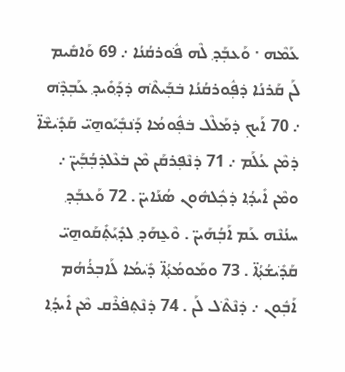ܥܰܡܶܗ ܁ ܘܰܥܒ݂ܰܕ݂ ܠܶܗ ܦ݁ܽܘܪܩܳܢܳܐ ܇ 69 ܘܰܐܩܺܝܡ ܠܰܢ ܩܰܪܢܳܐ ܕ݁ܦ݂ܽܘܪܩܳܢܳܐ ܒ݁ܒ݂ܰܝܬ݁ܶܗ ܕ݁ܕ݂ܰܘܺܝܕ݂ ܥܰܒ݂ܕ݁ܶܗ ܇ 70 ܐܰܝܟ݂ ܕ݁ܡܰܠܶܠ ܒ݁ܦ݂ܽܘܡܳܐ ܕ݁ܰܢܒ݂ܺܝܰܘܗ̱ܝ̈ ܩܰܕ݁ܺܝܫܶܐ̈ ܕ݁ܡܶܢ ܥܳܠܰܡ ܇ 71 ܕ݁ܢܶܦ݂ܪܩܰܢ ܡܶܢ ܒ݁ܥܶܠܕ݁ܒ݂ܳܒ݂ܰܝܢ̈ ܇ ܘܡܶܢ ܐܺܝܕ݂ܳܐ ܕ݁ܟ݂ܽܠܗܽܘܢ ܣܳܢܰܐܝܢ̈ . 72 ܘܰܥܒ݂ܰܕ݂ ܚܢܳܢܶܗ ܥܰܡ ܐܰܒ݂ܳܗܰܝܢ̈ . ܘܶܥ̱ܗܰܕ݂ ܠܕ݂ܺܝܰܬ݂ܺܩܰܘܗ̱ܝ̈ ܩܰܕ݁ܺܝܫܳܬ݂ܳܐ̈ . 73 ܘܡܰܘܡܳܬ݂ܳܐ̈ ܕ݁ܺܝܡܳܐ ܠܰܐܒ݂ܪܳܗܳܡ ܐܰܒ݂ܽܘܢ ܇ ܕ݁ܢܶܬ݁ܶܠ ܠܰܢ . 74 ܕ݁ܢܶܬ݂ܦ݁ܪܶܩ ܡܶܢ ܐܺܝܕ݂ܳܐ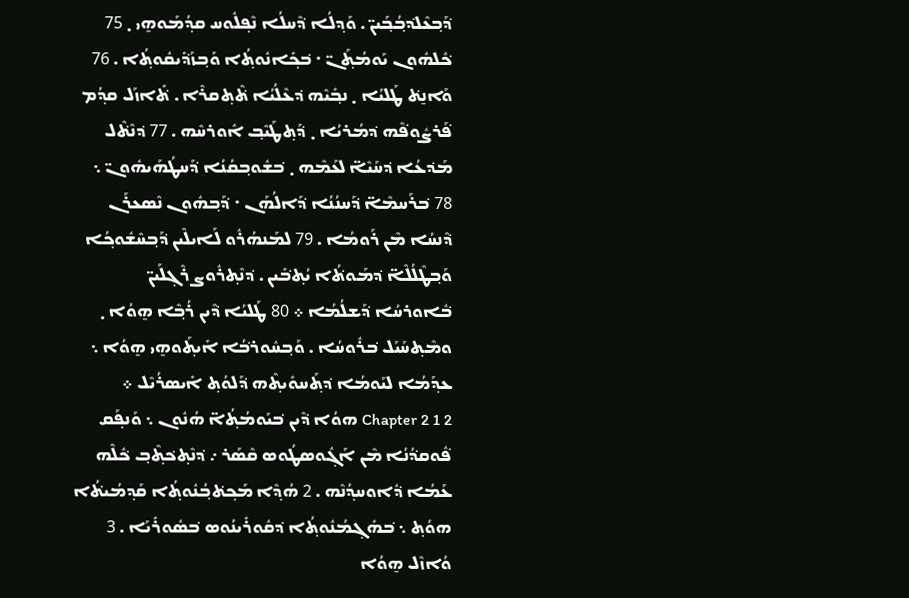ܕ݁ܰܒ݂ܥܶܠܕ݁ܒ݂ܳܒ݂ܰܝܢ̈ . ܘܰܕ݂ܠܳܐ ܕ݁ܶܚܠܳܐ ܢܶܦ݂ܠܽܘܚ ܩܕ݂ܳܡܰܘܗ̱ܝ ܂ 75 ܟ݁ܽܠܗܽܘܢ ܝܰܘܡܳܬ݂ܰܢ̈ ܁ ܒ݁ܟ݂ܺܐܢܽܘܬ݂ܳܐ ܘܰܒ݂ܙܰܕ݁ܺܝܩܽܘܬ݂ܳܐ . 76 ܘܰܐܢ̱ܬ݁ ܛܰܠܝܳܐ ܂ ܢܒ݂ܺܝܶܗ ܕ݁ܥܶܠܳܝܳܐ ܬ݁ܶܬ݂ܩܪܶܐ . ܬ݁ܺܐܙܰܠ ܩܕ݂ܳܡ ܦ݁ܰܪܨܽܘܦ݁ܶܗ ܕ݁ܡܳܪܝܳܐ ܂ ܕ݁ܰܬ݂ܛܰܝܶܒ݂ ܐܽܘܪܚܶܗ . 77 ܕ݁ܢܶܬ݁ܶܠ ܡܰܕ݁ܥܳܐ ܕ݁ܚܰܝܶܐ̈ ܠܥܰܡܶܗ ܂ ܒ݁ܫܽܘܒ݂ܩܳܢܳܐ ܕ݁ܰܚܛܳܗܰܝܗܽܘܢ̈ ܆ 78 ܒ݁ܪܰܚܡܶܐ̈ ܕ݁ܰܚܢܳܢܳܐ ܕ݁ܰܐܠܳܗܰܢ ܁ ܕ݁ܰܒ݂ܗܽܘܢ ܢܶܣܥܪܰܢ ܕ݁ܶܢܚܳܐ ܡܶܢ ܪܰܘܡܳܐ . 79 ܠܡܰܢܗܳܪܽܘ ܠܰܐܝܠܶܝܢ ܕ݁ܰܒ݂ܚܶܫܽܘܟ݂ܳܐ ܘܰܒ݂ܛܶܠܳܠܶܐ̈ ܕ݁ܡܰܘܬ݁ܳܐ ܝܳܬ݂ܒ݁ܺܝܢ . ܕ݁ܢܶܬ݂ܪܽܘܨ ܪܶܓ݂ܠܰܝܢ̈ ܒ݁ܽܐܘܪܚܳܐ ܕ݁ܰܫܠܳܡܳܐ ܀ 80 ܛܰܠܝܳܐ ܕ݁ܶܝܢ ܪܳܒ݂ܶܐ ܗ̱ܘܳܐ ܂ ܘܡܶܬ݂ܚܰܝܰܠ ܒ݁ܪܽܘܚܳܐ . ܘܰܒ݂ܚܽܘܪܒ݁ܳܐ ܐܺܝܬ݂ܰܘܗ̱ܝ ܗ̱ܘܳܐ ܆ ܥܕ݂ܰܡܳܐ ܠܝܰܘܡܳܐ ܕ݁ܬ݂ܰܚܘܺܝܬ݂ܶܗ ܕ݁ܰܠܘܳܬ݂ ܐܺܝܣܪܳܝܶܠ ܀
2 Chapter 2 1 ܗܘܳܐ ܕ݁ܶܝܢ ܒ݁ܝܰܘܡܳܬ݂ܳܐ̈ ܗܳܢܽܘܢ ܆ ܘܰܢܦ݂ܰܩ ܦ݁ܽܘܩܕ݁ܳܢܳܐ ܡܶܢ ܐܰܓ݂ܽܘܣܛܳܘܣ ܩܶܣܰܪ ܇ ܕ݁ܢܶܬ݂ܟ݁ܬ݂ܶܒ݂ ܟ݁ܽܠܶܗ ܥܰܡܳܐ ܕ݁ܽܐܘܚܕ݂ܳܢܶܗ . 2 ܗܳܕ݂ܶܐ ܡܰܟ݂ܬ݁ܒ݂ܳܢܽܘܬ݂ܳܐ ܩܰܕ݂ܡܳܝܬ݁ܳܐ ܗܘܳܬ݂ ܆ ܒ݁ܗܺܓ݂ܡܳܢܽܘܬ݂ܳܐ ܕ݁ܩܽܘܪܺܝܢܳܘܣ ܒ݁ܣܽܘܪܺܝܰܐ . 3 ܘܳܐܙܶܠ ܗ̱ܘܳܐ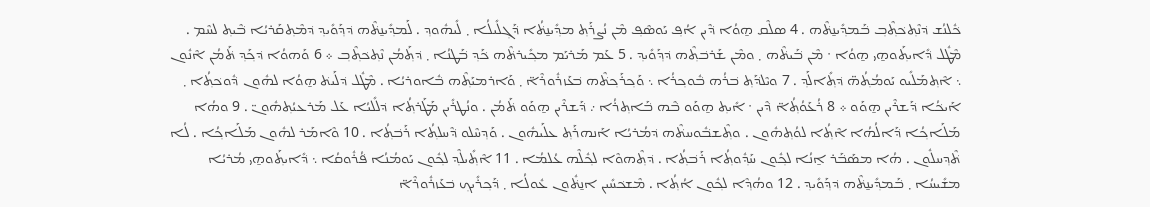ܟ݁ܽܠܢܳܫ ܕ݁ܢܶܬ݂ܟ݁ܬ݂ܶܒ݂ ܒ݁ܰܡܕ݂ܺܝܢ̱ܬ݁ܶܗ . 4 ܣܠܶܩ ܗ̱ܘܳܐ ܕ݁ܶܝܢ ܐܳܦ݂ ܝܰܘܣܶܦ݂ ܡܶܢ ܢܳܨܪܰܬ݂ ܡܕ݂ܺܝܢ̱ܬ݁ܳܐ ܕ݁ܰܓ݂ܠܺܝܠܳܐ ܂ ܠܺܝܗܽܘܕ݂ . ܠܰܡܕ݂ܺܝܢ̱ܬ݁ܶܗ ܕ݁ܕ݂ܰܘܺܝܕ݂ ܕ݁ܡܶܬ݂ܩܰܪܝܳܐ ܒ݁ܶܝܬ݂ ܠܚܶܡ . ܡܶܛܽܠ ܕ݁ܺܐܝܬ݂ܰܘܗ̱ܝ ܗ̱ܘܳܐ ܁ ܡܶܢ ܒ݁ܰܝܬ݁ܶܗ ܂ ܘܡܶܢ ܫܰܪܒ݁ܬ݂ܶܗ ܕ݁ܕ݂ܰܘܺܝܕ݂ . 5 ܥܰܡ ܡܰܪܝܰܡ ܡܟ݂ܺܝܪܬ݁ܶܗ ܟ݁ܰܕ݂ ܒ݁ܰܛܢܳܐ ܂ ܕ݁ܬ݂ܰܡܳܢ ܢܶܬ݂ܟ݁ܬ݂ܶܒ݂ ܀ 6 ܘܰܗܘܳܐ ܕ݁ܟ݂ܰܕ݂ ܬ݁ܰܡܳܢ ܐܶܢܽܘܢ ܆ ܐܶܬ݂ܡܰܠܺܝܘ ܝܰܘܡܳܬ݂ܳܗ̈ ܕ݁ܬ݂ܺܐܠܰܕ݂ . 7 ܘܝܶܠܕ݁ܰܬ݂ ܒ݁ܪܳܗ ܒ݁ܽܘܟ݂ܪܳܐ ܆ ܘܰܟ݂ܪܰܟ݂ܬ݁ܶܗ ܒ݁ܥܰܙܪܽܘܪܶܐ̈ ܂ ܘܰܐܪܡܝܰܬ݂ܶܗ ܒ݁ܽܐܘܪܝܳܐ . ܡܶܛܽܠ ܕ݁ܠܰܝܬ݁ ܗ̱ܘܳܐ ܠܗܽܘܢ ܕ݁ܽܘܟ݁ܬ݂ܳܐ ܂ ܐܰܝܟ݁ܳܐ ܕ݁ܰܫܪܶܝܢ ܗ̱ܘܰܘ ܀ 8 ܪܳܥܰܘܳܬ݂ܳܐ̈ ܕ݁ܶܝܢ ܁ ܐܺܝܬ݂ ܗ̱ܘܰܘ ܒ݁ܶܗ ܒ݁ܰܐܬ݂ܪܳܐ ܇ ܕ݁ܰܫܪܶܝܢ ܗ̱ܘܰܘ ܬ݁ܰܡܳܢ . ܘܢܳܛܪܺܝܢ ܡܰܛܰܪܬ݂ܳܐ ܕ݁ܠܺܠܝܳܐ ܥܰܠ ܡܰܪܥܝܳܬ݂ܗܽܘܢ̈ . 9 ܘܗܳܐ ܡܰܠܰܐܟ݂ܳܐ ܕ݁ܰܐܠܳܗܳܐ ܐܶܬ݂ܳܐ ܠܘܳܬ݂ܗܽܘܢ . ܘܬ݂ܶܫܒ݁ܽܘܚܬ݁ܶܗ ܕ݁ܡܳܪܝܳܐ ܐܰܢܗܪܰܬ݂ ܥܠܰܝܗܽܘܢ . ܘܰܕ݂ܚܶܠܘ ܕ݁ܶܚܠܬ݂ܳܐ ܪܰܒ݁ܬ݂ܳܐ . 10 ܘܶܐܡܰܪ ܠܗܽܘܢ ܡܰܠܰܐܟ݂ܳܐ . ܠܳܐ ܬ݁ܶܕ݂ܚܠܽܘܢ . ܗܳܐ ܡܣܰܒ݁ܰܪ ܐ̱ܢܳܐ ܠܟ݂ܽܘܢ ܚܰܕ݂ܽܘܬ݂ܳܐ ܪܰܒ݁ܬ݂ܳܐ . ܕ݁ܬ݂ܶܗܘܶܐ ܠܟ݂ܽܠܶܗ ܥܳܠܡܳܐ . 11 ܐܶܬ݂ܺܝܠܶܕ݂ ܠܟ݂ܽܘܢ ܝܰܘܡܳܢܳܐ ܦ݁ܳܪܽܘܩܳܐ ܆ ܕ݁ܺܐܝܬ݂ܰܘܗ̱ܝ ܡܳܪܝܳܐ ܡܫܺܝܚܳܐ ܂ ܒ݁ܰܡܕ݂ܺܝܢ̱ܬ݁ܶܗ ܕ݁ܕ݂ܰܘܺܝܕ݂ . 12 ܘܗܳܕ݂ܶܐ ܠܟ݂ܽܘܢ ܐܳܬ݂ܳܐ . ܡܶܫܟ݁ܚܺܝܢ ܐܢ̱ܬ݁ܽܘܢ ܥܽܘܠܳܐ ܂ ܕ݁ܰܟ݂ܪܺܝܟ݂ ܒ݁ܥܰܙܪܽܘܪܶܐ̈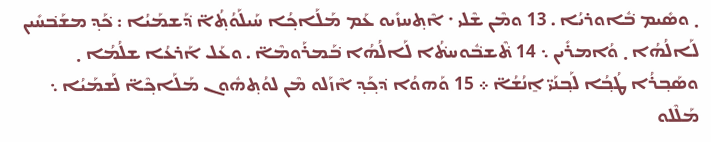܂ ܘܣܺܝܡ ܒ݁ܽܐܘܪܝܳܐ . 13 ܘܡܶܢ ܫܶܠܝ ܁ ܐܶܬ݂ܚܙܺܝܘ ܥܰܡ ܡܰܠܰܐܟ݂ܳܐ ܚܰܝܠܰܘܳܬ݂ܳܐ̈ ܕ݁ܰܫܡܰܝܳܐ : ܟ݁ܰܕ݂ ܡܫܰܒ݁ܚܺܝܢ ܠܰܐܠܳܗܳܐ ܂ ܘܳܐܡܪܺܝܢ ܆ 14 ܬ݁ܶܫܒ݁ܽܘܚܬ݁ܳܐ ܠܰܐܠܳܗܳܐ ܒ݁ܰܡܪܰܘܡܶܐ̈ . ܘܥܰܠ ܐܰܪܥܳܐ ܫܠܳܡܳܐ ܂ ܘܣܰܒ݂ܪܳܐ ܛܳܒ݂ܳܐ ܠܰܒ݂ܢܰܝ̈ ܐ̱ܢܳܫܳܐ̈ ܀ 15 ܘܰܗܘܳܐ ܕ݁ܟ݂ܰܕ݂ ܐܶܙܰܠܘ ܡܶܢ ܠܘܳܬ݂ܗܽܘܢ ܡܰܠܰܐܟ݂ܶܐ̈ ܠܰܫܡܰܝܳܐ ܆ ܡܰܠܶܠܘ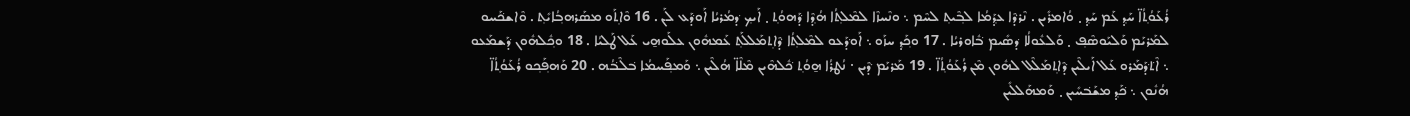ܪܳܥܰܘܳܬ݂ܳܐ̈ ܚܰܕ݂ ܥܰܡ ܚܰܕ݂ ܂ ܘܳܐܡܪܺܝܢ . ܢܶܪܕ݁ܶܐ ܥܕ݂ܰܡܳܐ ܠܒ݂ܶܝܬ݂ ܠܚܶܡ ܆ ܘܢܶܚܙܶܐ ܠܡܶܠܬ݂ܳܐ ܗܳܕ݂ܶܐ ܕ݁ܰܗܘܳܬ݂ ܂ ܐܰܝܟ݂ ܕ݁ܡܳܪܝܳܐ ܐܰܘܕ݁ܰܥ ܠܰܢ . 16 ܘܶܐܬ݂ܰܘ ܡܣܰܪܗܒ݂ܳܐܝܺܬ݂ . ܘܶܐܫܟ݁ܰܚܘ ܠܡܰܪܝܰܡ ܘܰܠܝܰܘܣܶܦ݂ ܂ ܘܰܠܥܽܘܠܳܐ ܕ݁ܣܺܝܡ ܒ݁ܽܐܘܪܝܳܐ . 17 ܘܟ݂ܰܕ݂ ܚܙܰܘ ܆ ܐܰܘܕ݁ܰܥܘ ܠܡܶܠܬ݂ܳܐ ܕ݁ܶܐܬ݂ܡܰܠܠܰܬ݂ ܥܰܡܗܽܘܢ ܥܠܰܘܗ̱ܝ ܥܰܠ ܛܰܠܝܳܐ . 18 ܘܟ݂ܽܠܗܽܘܢ ܕ݁ܰܫܡܰܥܘ ܆ ܐܶܬ݁ܕ݁ܰܡܰܪܘ ܥܰܠ ܐܰܝܠܶܝܢ ܕ݁ܶܐܬ݂ܡܰܠܶܠ ܠܗܽܘܢ ܡܶܢ ܪܳܥܰܘܳܬ݂ܳܐ̈ . 19 ܡܰܪܝܰܡ ܕ݁ܶܝܢ ܁ ܢܳܛܪܳܐ ܗ̱ܘܳܬ݂ ܟ݁ܽܠܗܶܝܢ ܡܶܠܶܐ̈ ܗܳܠܶܝܢ ܆ ܘܰܡܦ݂ܰܚܡܳܐ ܒ݁ܠܶܒ݁ܳܗ . 20 ܘܰܗܦ݂ܰܟ݂ܘ ܪܳܥܰܘܳܬ݂ܳܐ̈ ܗܳܢܽܘܢ ܆ ܟ݁ܰܕ݂ ܡܫܰܒ݁ܚܺܝܢ ܂ ܘܰܡܗܰܠܠܺܝܢ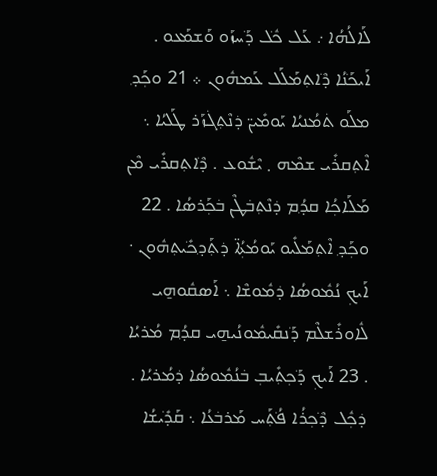ܠܰܐܠܳܗܳܐ ܇ ܥܰܠ ܟ݁ܽܠ ܕ݁ܰܚܙܰܘ ܘܰܫܡܰܥܘ . ܐܰܝܟ݁ܰܢܳܐ ܕ݁ܶܐܬ݂ܡܰܠܰܠ ܥܰܡܗܽܘܢ ܀ 21 ܘܟ݂ܰܕ݂ ܡܠܰܘ ܬ݁ܡܳܢܝܳܐ ܝܰܘܡܺܝܢ̈ ܕ݁ܢܶܬ݂ܓ݁ܙܰܪ ܛܰܠܝܳܐ ܆ ܐܶܬ݂ܩܪܺܝ ܫܡܶܗ ܂ ܝܶܫܽܘܥ . ܕ݁ܶܐܬ݂ܩܪܺܝ ܡܶܢ ܡܰܠܰܐܟ݂ܳܐ ܩܕ݂ܳܡ ܕ݁ܢܶܬ݂ܒ݁ܛܶܢ ܒ݁ܟ݂ܰܪܣܳܐ . 22 ܘܟ݂ܰܕ݂ ܐܶܬ݂ܡܰܠܺܝܘ ܝܰܘܡܳܬ݂ܳܐ̈ ܕ݁ܬ݂ܰܕ݂ܟ݁ܺܝܬ݂ܗܽܘܢ ܁ ܐܰܝܟ݂ ܢܳܡܽܘܣܳܐ ܕ݁ܡܽܘܫܶܐ ܆ ܐܰܣܩܽܘܗ̱ܝ ܠܽܐܘܪܺܫܠܶܡ ܕ݁ܰܢܩܺܝܡܽܘܢܳܝܗ̱ܝ ܩܕ݂ܳܡ ܡܳܪܝܳܐ . 23 ܐܰܝܟ݂ ܕ݁ܰܟ݂ܬ݂ܺܝܒ݂ ܒ݁ܢܳܡܽܘܣܳܐ ܕ݁ܡܳܪܝܳܐ . ܕ݁ܟ݂ܽܠ ܕ݁ܶܟ݂ܪܳܐ ܦ݁ܳܬ݂ܰܚ ܡܰܪܒ݁ܥܳܐ ܆ ܩܰܕ݁ܺܝܫܳܐ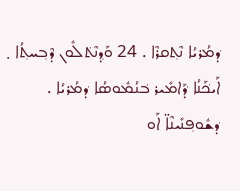ܕ݁ܡܳܪܝܳܐ ܢܶܬ݂ܩܪܶܐ . 24 ܘܰܕ݂ܢܶܬ݁ܠܽܘܢ ܕ݁ܶܒ݂ܚܬ݂ܳܐ ܂ ܐܰܝܟ݁ܰܢܳܐ ܕ݁ܰܐܡܺܝܪ ܒ݁ܢܳܡܽܘܣܳܐ ܕ݁ܡܳܪܝܳܐ . ܕ݁ܫܽܘܦ݂ܢܺܝܢܶܐ̈ ܐܰܘ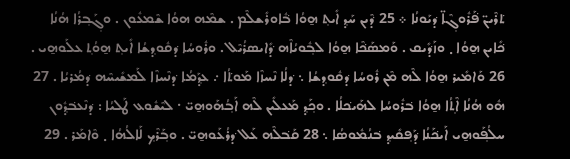ܬ݁ܪܶܝܢ̈ ܦ݁ܰܪܽܘܓ݂ܶܐ̈ ܕ݁ܝܰܘܢܳܐ ܀ 25 ܕ݁ܶܝܢ ܚܰܕ݂ ܐܺܝܬ݂ ܗ̱ܘܳܐ ܒ݁ܽܐܘܪܺܫܠܶܡ . ܫܡܶܗ ܗܘܳܐ ܫܶܡܥܽܘܢ . ܘܓ݂ܰܒ݂ܪܳܐ ܗܳܢܳܐ ܟ݁ܺܐܝܢ ܗ̱ܘܳܐ ܂ ܘܙܰܕ݁ܺܝܩ . ܘܰܡܣܰܟ݁ܶܐ ܗ̱ܘܳܐ ܠܒ݂ܽܘܝܳܐܶܗ ܕ݁ܺܐܝܣܪܳܝܶܠ . ܘܪܽܘܚܳܐ ܕ݁ܩܽܘܕ݂ܫܳܐ ܐܺܝܬ݂ ܗ̱ܘܳܬ݂ ܥܠܰܘܗ̱ܝ . 26 ܘܰܐܡܺܝܪ ܗ̱ܘܳܐ ܠܶܗ ܡܶܢ ܪܽܘܚܳܐ ܕ݁ܩܽܘܕ݂ܫܳܐ ܆ ܕ݁ܠܳܐ ܢܶܚܙܶܐ ܡܰܘܬ݁ܳܐ ܇ ܥܕ݂ܰܡܳܐ ܕ݁ܢܶܚܙܶܐ ܠܰܡܫܺܝܚܶܗ ܕ݁ܡܳܪܝܳܐ . 27 ܗܽܘ ܗܳܢܳܐ ܐܶܬ݂ܳܐ ܗ̱ܘܳܐ ܒ݁ܪܽܘܚܳܐ ܠܗܰܝܟ݁ܠܳܐ . ܘܟ݂ܰܕ݂ ܡܰܥܠܺܝܢ ܠܶܗ ܐܰܒ݂ܳܗܰܘܗ̱ܝ̈ ܁ ܠܝܶܫܽܘܥ ܛܰܠܝܳܐ : ܕ݁ܢܶܥܒ݁ܕ݂ܽܘܢ ܚܠܳܦ݂ܰܘܗ̱ܝ ܐܰܝܟ݁ܰܢܳܐ ܕ݁ܰܦ݂ܩܺܝܕ݂ ܒ݁ܢܳܡܽܘܣܳܐ ܆ 28 ܩܰܒ݁ܠܶܗ ܥܰܠ ܕ݁ܪܳܥܰܘܗ̱ܝ̈ . ܘܒ݂ܰܪܶܟ݂ ܠܰܐܠܳܗܳܐ ܂ ܘܶܐܡܰܪ . 29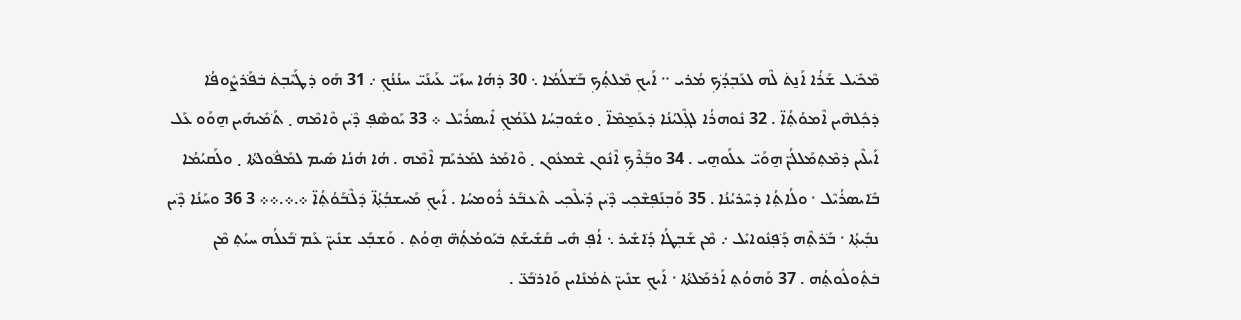ܡܶܟ݁ܺܝܠ ܫܰܪܳܐ ܐܰܢ̱ܬ݁ ܠܶܗ ܠܥܰܒ݂ܕ݁ܳܟ݂ ܡܳܪܝ ܅ ܐܰܝܟ݂ ܡܶܠܬ݂ܳܟ݂ ܒ݁ܰܫܠܳܡܳܐ ܆ 30 ܕ݁ܗܳܐ ܚܙܰܝ̈ ܥܰܝܢܰܝ̈ ܚܢܳܢܳܟ݂ ܇ 31 ܗܰܘ ܕ݁ܛܰܝܶܒ݂ܬ݁ ܒ݁ܦ݁ܰܪܨܽܘܦ݁ܳܐ ܕ݁ܟ݂ܽܠܗܶܝܢ ܐܶܡܘܳܬ݂ܳܐ̈ . 32 ܢܽܘܗܪܳܐ ܠܓ݂ܶܠܝܳܢܳܐ ܕ݁ܥܰܡ̱ܡܶܐ̈ ܂ ܘܫܽܘܒ݂ܚܳܐ ܠܥܰܡܳܟ݂ ܐܺܝܣܪܳܝܶܠ ܀ 33 ܝܰܘܣܶܦ݂ ܕ݁ܶܝܢ ܘܶܐܡܶܗ ܂ ܬ݁ܰܡܺܝܗܺܝܢ ܗ̱ܘܰܘ ܥܰܠ ܐܰܝܠܶܝܢ ܕ݁ܡܶܬ݂ܡܰܠܠܳܢ̈ ܗ̱ܘܰܝ̈ ܥܠܰܘܗ̱ܝ . 34 ܘܒ݂ܰܪܶܟ݂ ܐܶܢܽܘܢ ܫܶܡܥܽܘܢ ܂ ܘܶܐܡܰܪ ܠܡܰܪܝܰܡ ܐܶܡܶܗ . ܗܳܐ ܗܳܢܳܐ ܣܺܝܡ ܠܡܰܦ݁ܽܘܠܬ݁ܳܐ ܂ ܘܠܰܩܝܳܡܳܐ ܒ݁ܺܐܝܣܪܳܝܶܠ ܁ ܘܠܳܐܬ݂ܳܐ ܕ݁ܚܶܪܝܳܢܳܐ . 35 ܘܰܒ݂ܢܰܦ݂ܫܶܟ݂ܝ ܕ݁ܶܝܢ ܕ݁ܺܝܠܶܟ݂ܝ ܬ݁ܶܥܒ݁ܰܪ ܪܽܘܡܚܳܐ . ܐܰܝܟ݂ ܡܰܚܫܒ݂ܳܬ݂ܳܐ̈ ܕ݁ܠܶܒ݁ܰܘܳܬ݂ܳܐ̈ ܀.܀.܀܀ 3 36 ܘܚܰܢܳܐ ܕ݁ܶܝܢ ܢܒ݂ܺܝܬ݂ܳܐ ܁ ܒ݁ܰܪܬ݂ܶܗ ܕ݁ܰܦ݂ܢܽܘܐܝܺܠ ܇ ܡܶܢ ܫܰܒ݂ܛܳܐ ܕ݁ܳܐܫܺܝܪ ܆ ܐܳܦ݂ ܗܺܝ ܩܰܫܺܝܫܰܬ݂ ܒ݁ܝܰܘܡܳܬ݂ܳܗ̈ ܗ̱ܘܳܬ݂ . ܘܰܫܒ݂ܰܥ ܫܢܺܝܢ̈ ܥܰܡ ܒ݁ܰܥܠܳܗ ܚܝܳܬ݂ ܡܶܢ ܒ݁ܬ݂ܽܘܠܽܘܬ݂ܳܗ . 37 ܘܰܗܘܳܬ݂ ܐܰܪܡܰܠܬ݁ܳܐ ܁ ܐܰܝܟ݂ ܫܢܺܝܢ̈ ܬ݁ܡܳܢܺܐܝܢ ܘܰܐܪܒ݁ܰܥ̈ .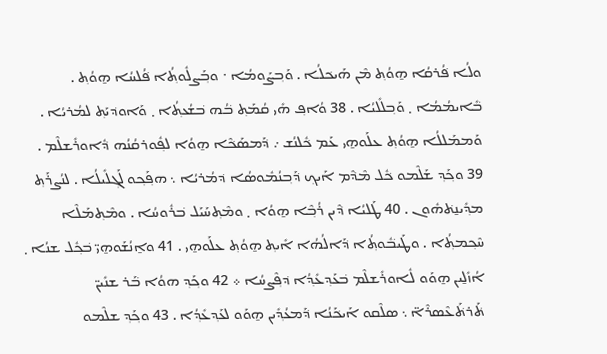ܘܠܳܐ ܦ݁ܳܪܩܳܐ ܗ̱ܘܳܬ݂ ܡܶܢ ܗܰܝܟ݁ܠܳܐ . ܘܰܒ݂ܨܰܘܡܳܐ ܁ ܘܒ݂ܰܨܠܽܘܬ݂ܳܐ ܦ݁ܳܠܚܳܐ ܗ̱ܘܳܬ݂ . ܒ݁ܺܐܝܡܳܡܳܐ ܂ ܘܰܒ݂ܠܺܠܝܳܐ . 38 ܘܳܐܦ݂ ܗܺܝ ܩܳܡܰܬ݂ ܒ݁ܳܗ ܒ݁ܫܳܥܬ݂ܳܐ ܂ ܘܰܐܘܕ݁ܝܰܬ݂ ܠܡܳܪܝܳܐ . ܘܰܡܡܰܠܠܳܐ ܗ̱ܘܳܬ݂ ܥܠܰܘܗ̱ܝ ܥܰܡ ܟ݁ܽܠܢܳܫ ܇ ܕ݁ܰܡܣܰܟ݁ܶܐ ܗ̱ܘܳܐ ܠܦ݂ܽܘܪܩܳܢܳܗ ܕ݁ܽܐܘܪܺܫܠܶܡ . 39 ܘܟ݂ܰܕ݂ ܫܰܠܶܡܘ ܟ݁ܽܠ ܡܶܕ݁ܶܡ ܐܰܝܟ݂ ܕ݁ܰܒ݂ܢܳܡܽܘܣܳܐ ܕ݁ܡܳܪܝܳܐ ܆ ܗܦ݂ܰܟ݂ܘ ܠܰܓ݂ܠܺܝܠܳܐ . ܠܢܳܨܪܰܬ݂ ܡܕ݂ܺܝܢ̱ܬ݁ܗܽܘܢ . 40 ܛܰܠܝܳܐ ܕ݁ܶܝܢ ܪܳܒ݂ܶܐ ܗ̱ܘܳܐ ܂ ܘܡܶܬ݂ܚܰܝܰܠ ܒ݁ܪܽܘܚܳܐ . ܘܡܶܬ݂ܡܰܠܶܐ ܚܶܟ݂ܡܬ݂ܳܐ . ܘܛܰܝܒ݁ܽܘܬ݂ܳܐ ܕ݁ܰܐܠܳܗܳܐ ܐܺܝܬ݂ ܗ̱ܘܳܬ݂ ܥܠܰܘܗ̱ܝ . 41 ܘܐ̱ܢܳܫܰܘܗ̱ܝ̈ ܒ݁ܟ݂ܽܠ ܫܢܳܐ ܂ ܐܳܙܺܠ̱ܝܢ ܗ̱ܘܰܘ ܠܽܐܘܪܺܫܠܶܡ ܒ݁ܥܰܕ݂ܥܺܕ݂ܳܐ ܕ݁ܦ݂ܶܨܚܳܐ ܀ 42 ܘܟ݂ܰܕ݂ ܗܘܳܐ ܒ݁ܰܪ ܫܢܺܝܢ̈ ܬ݁ܰܪܬ݁ܰܥܶܣܪܶܐ̈ ܆ ܣܠܶܩܘ ܐܰܝܟ݁ܰܢܳܐ ܕ݁ܰܡܥܳܕ݂ܺܝܢ ܗ̱ܘܰܘ ܠܥܰܕ݂ܥܺܕ݂ܳܐ . 43 ܘܟ݂ܰܕ݂ ܫܠܶܡܘ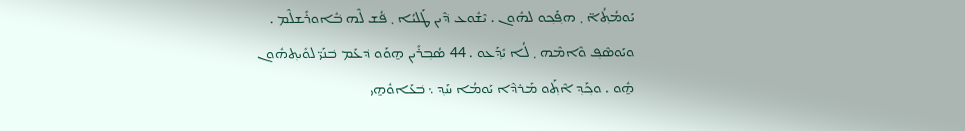ܝܰܘܡܳܬ݂ܳܐ̈ ܂ ܗܦ݂ܰܟ݂ܘ ܠܗܽܘܢ . ܝܶܫܽܘܥ ܕ݁ܶܝܢ ܛܰܠܝܳܐ ܂ ܦ݁ܳܫ ܠܶܗ ܒ݁ܽܐܘܪܺܫܠܶܡ . ܘܝܰܘܣܶܦ݂ ܘܶܐܡܶܗ ܂ ܠܳܐ ܝܺܕ݂ܰܥܘ . 44 ܣܳܒ݂ܪܺܝܢ ܗ̱ܘܰܘ ܕ݁ܥܰܡ ܒ݁ܢܰܝ̈ ܠܘܺܝܬ݂ܗܽܘܢ ܗ̱ܽܘ . ܘܟ݂ܰܕ݂ ܐܶܬ݂ܰܘ ܡܰܪܕ݁ܶܐ ܝܰܘܡܳܐ ܚܰܕ݂ ܆ ܒ݁ܥܰܐܘܽܗ̱ܝ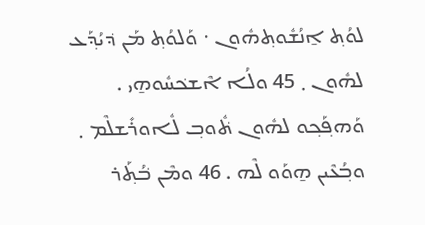ܠܘܳܬ݂ ܐ̱ܢܳܫܽܘܬ݂ܗܽܘܢ ܁ ܘܰܠܘܳܬ݂ ܡܰܢ ܕ݁ܝܳܕ݂ܰܥ ܠܗܽܘܢ ܂ 45 ܘܠܳܐ ܐܶܫܟ݁ܚܽܘܗ̱ܝ . ܘܰܗܦ݂ܰܟ݂ܘ ܠܗܽܘܢ ܬ݁ܽܘܒ݂ ܠܽܐܘܪܺܫܠܶܡ ܂ ܘܒ݂ܳܥܶܝܢ ܗ̱ܘܰܘ ܠܶܗ . 46 ܘܡܶܢ ܒ݁ܳܬ݂ܰܪ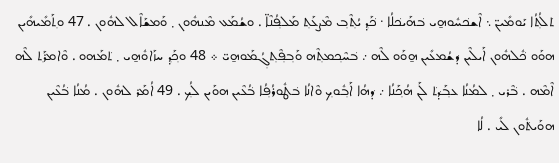ܬ݁ܠܳܬ݂ܳܐ ܝܰܘܡܺܝܢ̈ ܆ ܐܶܫܟ݁ܚܽܘܗ̱ܝ ܒ݁ܗܰܝܟ݁ܠܳܐ ܁ ܟ݁ܰܕ݂ ܝܳܬ݂ܶܒ݂ ܡܶܨܥܰܬ݂ ܡܰܠܦ݂ܳܢܶܐ̈ . ܘܫܳܡܰܥ ܡܶܢܗܽܘܢ ܂ ܘܰܡܫܰܐܶܠ ܠܗܽܘܢ . 47 ܘܬ݂ܰܡܺܝܗܺܝܢ ܗܘܰܘ ܟ݁ܽܠܗܽܘܢ ܐܰܝܠܶܝܢ ܕ݁ܫܳܡܥܺܝܢ ܗ̱ܘܰܘ ܠܶܗ ܇ ܒ݁ܚܶܟ݂ܡܬ݂ܶܗ ܘܰܒ݂ܦ݂ܶܬ݂ܓ݂ܳܡܰܘܗ̱ܝ̈ ܀ 48 ܘܟ݂ܰܕ݂ ܚܙܰܐܘܽܗ̱ܝ ܂ ܬ݁ܡܰܗܘ . ܘܶܐܡܪܰܬ݂ ܠܶܗ ܐܶܡܶܗ . ܒ݁ܶܪܝ ܂ ܠܡܳܢܳܐ ܥܒ݂ܰܕ݁ܬ݁ ܠܰܢ ܗܳܟ݂ܰܢܳܐ ܇ ܕ݁ܗܳܐ ܐܰܒ݂ܽܘܟ݂ ܘܶܐܢܳܐ ܒ݁ܛܽܘܪܳܦ݂ܳܐ ܒ݁ܳܥܶܝܢ ܗܘܰܝܢ ܠܳܟ݂ . 49 ܐܳܡܰܪ ܠܗܽܘܢ . ܡܳܢܳܐ ܒ݁ܳܥܶܝܢ ܗܘܰܝܬ݁ܽܘܢ ܠܺܝ . ܠܳܐ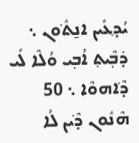ܝܳܕ݂ܥܺܝܢ ܐܢ̱ܬ݁ܽܘܢ ܆ ܕ݁ܒ݂ܶܝܬ݂ ܐܳܒ݂ܝ ܘܳܠܶܐ ܠܺܝ ܕ݁ܶܐܗܘܶܐ ܆ 50 ܗܶܢܽܘܢ ܕ݁ܶܝܢ ܠܳܐ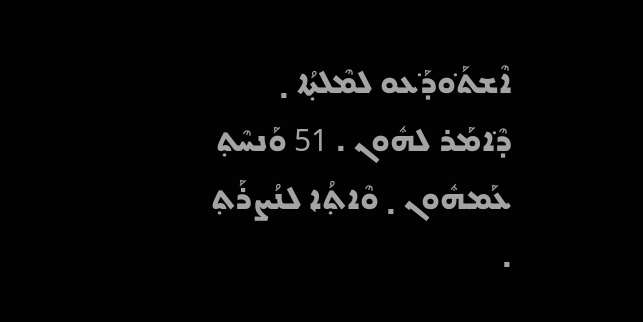ܐܶܫܬ݁ܰܘܕ݁ܰܥܘ ܠܡܶܠܬ݂ܳܐ ܂ ܕ݁ܶܐܡܰܪ ܠܗܽܘܢ . 51 ܘܰܢܚܶܬ݂ ܥܰܡܗܽܘܢ ܂ ܘܶܐܬ݂ܳܐ ܠܢܳܨܪܰܬ݂ .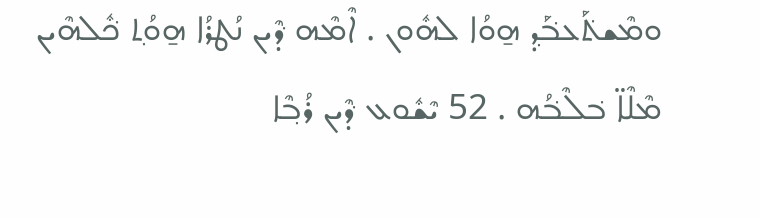ܘܡܶܫܬ݁ܰܥܒ݁ܰܕ݂ ܗ̱ܘܳܐ ܠܗܽܘܢ . ܐܶܡܶܗ ܕ݁ܶܝܢ ܢܳܛܪܳܐ ܗ̱ܘܳܬ݂ ܟ݁ܽܠܗܶܝܢ ܡܶܠܶܐ̈ ܒ݁ܠܶܒ݁ܳܗ . 52 ܝܶܫܽܘܥ ܕ݁ܶܝܢ ܪܳܒ݂ܶܐ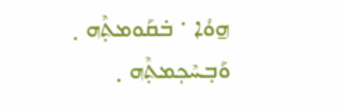ܗ̱ܘܳܐ ܁ ܒ݁ܩܰܘܡܬ݂ܶܗ ܂ ܘܰܒ݂ܚܶܟ݂ܡܬ݂ܶܗ ܂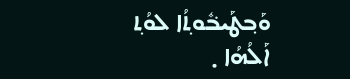ܘܰܒ݂ܛܰܝܒ݁ܽܘܬ݂ܳܐ ܠܘܳܬ݂ ܐܰܠܳܗܳܐ ܂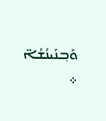ܘܰܒ݂ܢܰܝܢܳܫܳܐ̈ ܀